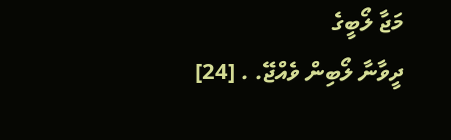މަޖާ ލޯބީގެ
ދީވާނާ ލޯބިން ވެއްޖޭ. . [24]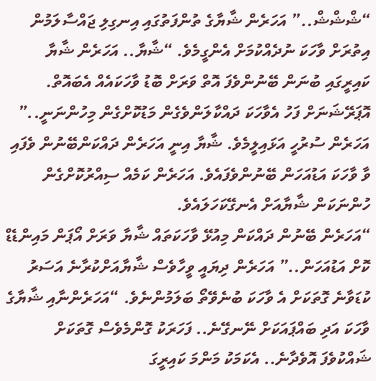“ޝްޝްޝް..” އަހަރެން ޝާޔާގެ ތުންފަތުގައި އިނގިލި ޖައްސާލަމުން އިތުރަށް ވާހަކަ ނުދެއްކުމަށް އެންގީމެވެ. “ޝާޔާ.. އަހަރެން ޝާޔާ ކައިރީގައި ބުނަން ބޭނުންވެފަ އޮތް ވަރަށް ބޮޑު ވާހަކައެއް އެބައޮތް. އޮޕަރޭޝަނަށް ފަހު އެވާހަކަ ދައްކާލަންވެގެން މަޑުކޮށްގެން މިހުންނަނީ..” އަހަރެން ސުރުހީ އަޅައިލީމެވެ. ޝާޔާ އިނީ އަހަރެން ދައްކަންބޭނުން ވެފައި ވާ ވާހަކަ އަޑުއަހަން ބޭނުންވެފައެވެ. އަހަރެން ކަމެއް ސިއްރުކޮށްގެން ހުންނަކަން ޝާޔާއަށް އެނގޭކަހަލައެވެ.
“އަހަރެން ބޭނުން ދައްކަން މިއުޅޭ ވާހަކަތައް ޝާޔާ ވަރަށް އޯޕަން މައިންޑެޑް ކޮށް އަޑުއަހަން..” އަހަރެން ދިޔައީ ވީހާވެސް ޝާޔާއަށްކުރާނެ އަސަރު ކުޑަވާނެ ގޮތަކަށް އެ ވާހަކަ ބުނެވޭތޯ ބަލަމުންނެވެ. “އަހަރެންނާއި ޝާޔާގެ ވާހަކަ އަދި ބައްޕައަކަށް ނޭނގޭނެ.. ފަހަރަކު ގޮންމެވެސް ގޮތަކަށް ޝައްކުވެފަ އޮވެދާނެ.. އެކަމަކު މަންމަ ކައިރީގަ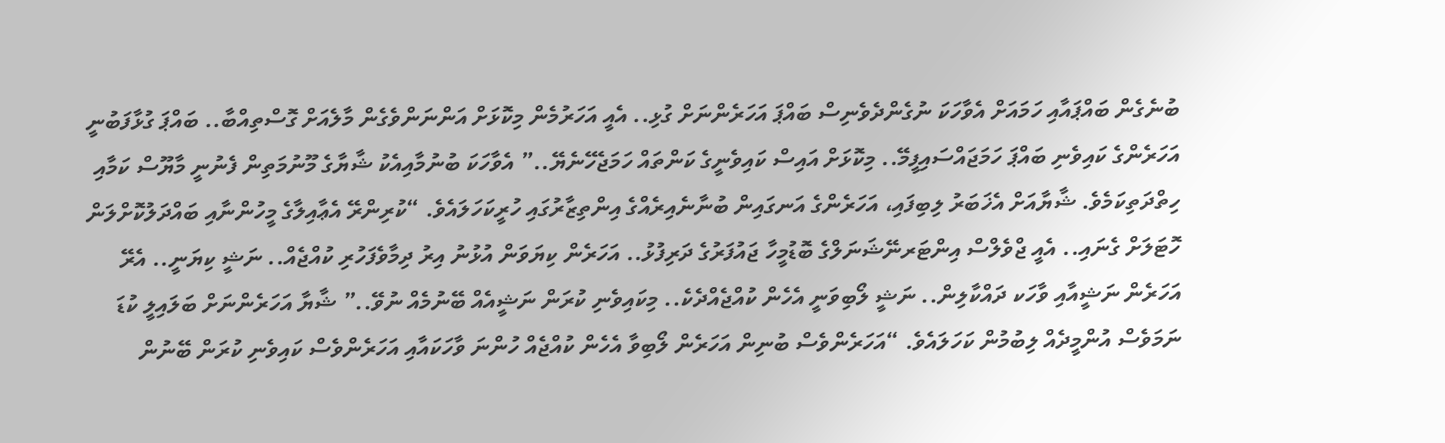ބުނެގެން ބައްޕައާއި ހަމައަށް އެވާހަކަ ނުގެންދެވެނިސް ބައްޕަ އަހަރެންނަށް ގުޅި.. އެއީ އަހަރުމެން މިކޮޅަށް އަންނަންވެގެން މާލެއަށް ގޮސްތިއްބާ.. ބައްޕަ ގުޅާފަބުނީ އަހަރެންގެ ކައިވެނި ބައްޕަ ހަމަޖައްސައިފީމޭ.. މިކޮޅަށް އައިސް ކައިވެނީގެ ކަންތައް ހަމަޖެހޭނެޔޭ..” އެވާހަކަ ބުނުމާއިއެކު ޝާޔާގެ މޫނުމަތިން ފެނުނީ މާޔޫސް ކަމާއި ހިތްދަތިކަމެވެ. ޝާޔާއަށް އެޚަބަރު ލިބިފައި، އަހަރެންގެ އަނގައިން ބުނާނެއިރެއްގެ އިންތިޒާރުގައި ހުރީކަހަލައެވެ. “ކުރިންރޭ އެޢާއިލާގެ މީހުންނާއި ބައްދަލުކޮށްލަން ހޮޓަލަށް ގެނައި.. އެއީ ޖްވެލްސް އިންޓަރނޭޝަނަލްގެ ބޮޑުމީހާ ޖައުފަރުގެ ދަރިފުޅު.. އަހަރެން ކިޔަވަން އުޅުނު އިރު ދިމާވެފަހުރި ކުއްޖެއް.. ނަޝީ ކިޔަނީ.. އެރޭ އަހަރެން ނަޝީއާއި ވާހަކ ދައްކާލިން.. ނަޝީ ލޯބިވަނީ އެހެން ކުއްޖެއްދެކެ.. މިކައިވެނި ކުރަން ނަޝީއެއް ބޭނުމެއް ނުވޭ..” ޝާޔާ އަހަރެންނަށް ބަލައިލީ ކުޑަ ނަމަވެސް އުންމީދެއް ލިބުމުން ކަހަލައެވެ. “އަހަރެންވެސް ބުނިން އަހަރެން ލޯބިވާ އެހެން ކުއްޖެއް ހުންނަ ވާހަކައާއި އަހަރެންވެސް ކައިވެނި ކުރަން ބޭނުން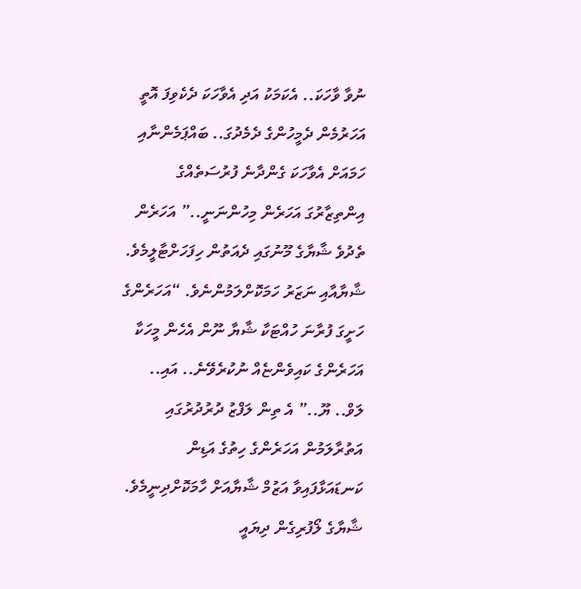ނުވާ ވާހަކަ.. އެކަމަކު އަދި އެވާހަކަ ދެކެވިފަ އޮތީ އަހަރުމެން ދެމީހުންގެ ދެމެދުގަ.. ބައްޕަމެންނާއި ހަމައަށް އެވާހަކަ ގެންދާނެ ފުރުސަތެއްގެ އިންތިޒާރުގަ އަހަރެން މިހުންނަނީ..” އަހަރެން ތެދުވެ ޝާޔާގެ މޫނުގައި ދެއަތުން ހިފަހަށްޓާލީމެވެ. ޝާޔާއާއި ނަޒަރު ހަމަކޮށްލަމުންނެވެ. “އަހަރެންގެ ހަށީގަ ފުރާނަ ހުއްޓަކާ ޝާޔާ ނޫން އެހެން މީހަކާ އަހަރެންގެ ކައިވެންޏެއް ނުކުރެވޭނެ.. އައި.. ލަވް.. ޔޫ..” އެ ތިން ލަފްޒު ދުރުދުރުގައި އަތުރާލަމުން އަހަރެންގެ ހިތުގެ އަޑިން ކަނޑައަޅާފައިވާ އަޒުމް ޝާޔާއަށް ހާމަކޮށްދިނީމެވެ. ޝާޔާގެ ލޯފުރިގެން ދިޔައީ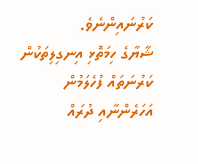ކަރުނައިންނެވެ.
ޝާޔާގެ ހިމަތޮޅި އިނގިލިތަކުން ކަރުނަތައް ފުހެލަމުން އަހަރެންނާއި ދުރައް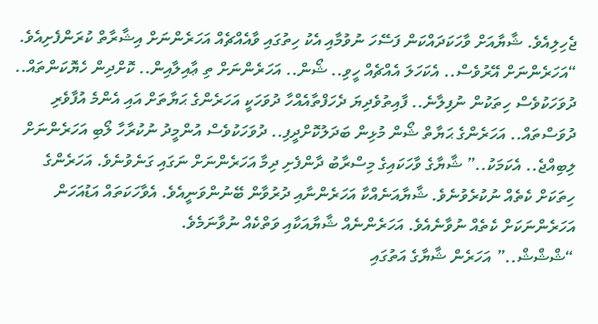ޖެހިލިއެވެ. ޝާޔާއަށް ވާހަކަދައްކަން ފަސޭހަ ނުވުމާއި އެކު ހިތުގައި ވާއެއްޗެއް އަހަރެންނަށް އިޝާރާތް ކުރަންފެށިއެވެ.
“އަހަރެންނަށް އޭރުވެސް.. އެކަހަލަ އެއްޗެއް ހީވި.. ޝޯން.. އަހަރެންނަށް ތި ޢާއިލާއިން.. ކޮށްދިން ހެޔޮކަންތައް.. ދުވަހަކުވެސް ހިތަކުން ނުފިލާނެ.. ފާއިތުވެދިޔަ ދެހަފްތާއެއްހާ ދުވަހަކީ އަހަރެންގެ ޙަޔާތަށް އައި އެންމެ އުފާވެރި ދުވަސްތައް.. އަހަރެންގެ ޙަޔާތް ޝޯން މުޅިން ބަދަލުކޮށްދީފި.. ދުވަހަކުވެސް އުންމީދު ނުކުރާހާ ލޯބި އަހަރެންނަށް ލިބިއްޖެ.. އެކަމަކު..” ޝާޔާގެ ވާހަކައިގެ މިސްރާބު ދާންފެށި ދިމާ އަހަރެންނަށް ނަގައި ގަނެވުނެވެ. އަހަރެންގެ ހިތަކަށް ކެތެއް ނުކުރެވުނެވެ. ޝާޔާއަނެއްކާ އަހަރެންނާއި ދުރުވާން ބޭނުންވަނީއެވެ. އެވާހަކަތައް އަޑުއަހަން އަހަރެންނަކަށް ކެތެއް ނުވާނެއެވެ. އަހަރެންނެއް ޝާޔާއަކާއި ވަތްކެއް ނުވާނަމެވެ.
“ޝްޝްޝް..” އަހަރެން ޝާޔާގެ އަތުގައި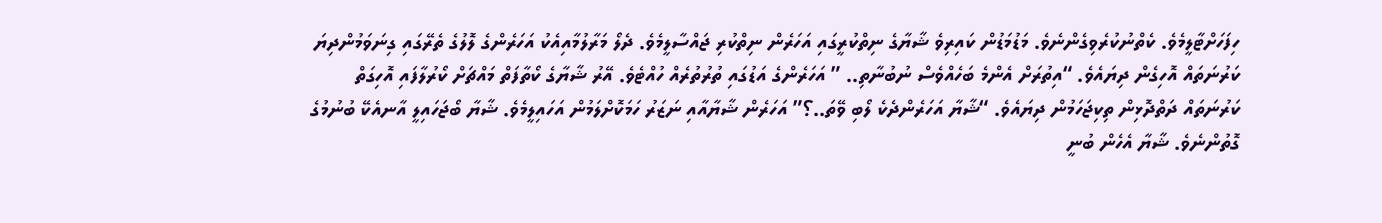ހިފަހަށްޓާލީމެވެ. ކެތްނުކުރެވިގެންނެވެ. މަޑުމަޑުން ކައިރިވެ ޝާޔާގެ ނިތްކުރީގައި އަހަރެން ނިތްކުރި ޖައްސާލީމެވެ. ދެލޯ މަރާލުމާއިއެކު އަހަރެންގެ ލޮލުގެ ތެރޭގައި ގިނަވަމުންދިޔަ ކަރުނަތައް އޮހިގެން ދިޔައެވެ. “އިތުރަށް އެންމެ ބަހެއްވެސް ނުބުނާތި.. ” އަހަރެންގެ އަޑުގައި ތުރުތުރެއް ހުއްޓެވެ. އޭރު ޝާޔާގެ ކޯތާފަތް މައްޗަށް ކޯރުލާފައި އޮހިގަތް ކަރުނަތައް ދަތްދޮޅިން ތިކިޖަހަމުން ދިޔައެވެ. “ޝާޔާ އަހަރެންދެކެ ލޯބި ވޭތަ..؟” އަހަރެން ޝާޔާއާއި ނަޒަރު ހަމަކޮށްލަމުން އަހައިލީމެވެ. ޝާޔާ ބޯޖަހައިލީ އާނއެކޭ ބުނުމުގެ ގޮތުންނެވެ. ޝާޔާ އެހެން ބުނީ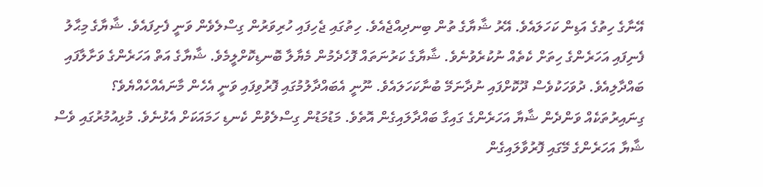އޭނާގެ ހިތުގެ އަޑިން ކަހަލައެވެ. އޭރު ޝާޔާގެ ތުން ބިނދިއްޖެއެވެ. ހިތުގައި ޖެހިފައި ހުރިވަރުން ގިސްލެވެން ވަނީ ފެށިފައެވެ. ޝާޔާގެ މިޙާލު ފެނިފައި އަހަރެންގެ ހިތަށް ކެތެއް ނުކުރެވުނެވެ. ޝާޔާގެ ކަރުނަތައް ފޮހެދެމުން މެޔާލާ ބޮނޑިކޮށްލީމެވެ. ޝާޔާގެ އަތް އަހަރެންގެ ވަށާލާފައި ބައްދާލިއެވެ. ދުވަހަކުވެސް ދޫކޮށްފައި ނުދާނަމޭ ބުނާކަހަލައެވެ. ނޫނީ އެބައްދާލުމުގައި ފޮރުވިފައި ވަނީ އެހެން މާނައެއްހެއްޔެވެ؟ ގިނައިރުތަކެއް ވަންދެން ޝާޔާ އަހަރެންގެ ގައިގާ ބައްދާލައިގެން އޮތެވެ. މަޑުމަޑުން ގިސްލެވުން ކެނޑި ހަމައަކަށް އެޅުނެވެ. މުޅިއުމުރުގައި ވެސް ޝާޔާ އަހަރެންގެ މޭގައި ފޮރުވާލައިގެން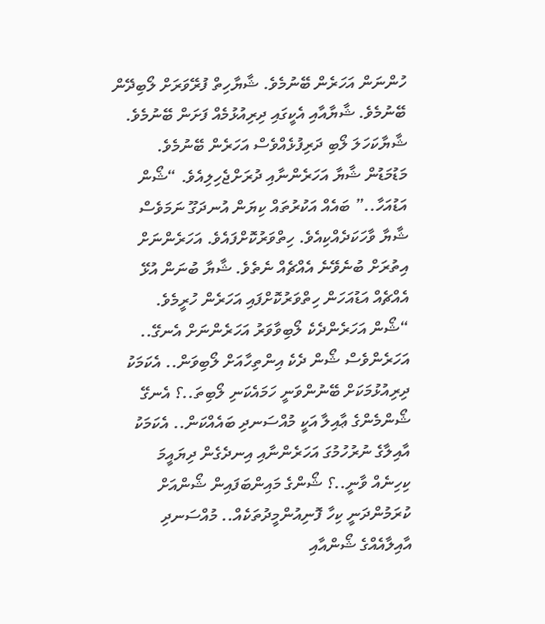ހުންނަން އަހަރެން ބޭނުމެވެ. ޝާޔާހިތް ފުރޭވަރަށް ލޯބިދޭން ބޭނުމެވެ. ޝާޔާއާއި އެކީގައި ދިރިއުޅުމެއް ފަށަން ބޭނުމެވެ. ޝާޔާކަހަލަ ލޯބި ދަރިފުޅެއްވެސް އަހަރެން ބޭނުމެވެ.
މަޑުމަޑުން ޝާޔާ އަހަރެންނާއި ދުރަށްޖެހިލިއެވެ. “ޝޯން އަޑުއަހާ..” ބައެއް އަކުރުތައް ކިޔަން އުނދަގޫ ނަމަވެސް ޝާޔާ ވާހަކަދެއްކިއެވެ. ހިތްވަރުކޮށްފައެވެ. އަހަރެންނަށް އިތުރަށް ބުނެވޭނެ އެއްޗެއް ނެތެވެ. ޝާޔާ ބުނަން އުޅޭ އެއްޗެއް އަޑުއަހަން ހިތްވަރުކޮށްފައި އަހަރެން ހުރީމެވެ.
“ޝޯން އަހަރެންދެކެ ލޯބިވާވަރު އަހަރެންނަށް އެނގޭ.. އަހަރެންވެސް ޝޯން ދެކެ އިންތިހާއަށް ލޯބިވަން.. އެކަމަކު ދިރިއުޅުމަކަށް ބޭނުންވަނީ ހަމައެކަނި ލޯބިތަ..؟ އެނގޭ ޝޯންމެންގެ ޢާއިލާ އަކީ މުއްސަނދި ބައެއްކަން.. އެކަމަކު އާއިލާގެ ނުރުހުމުގަ އަހަރެންނާއި އިނދެގެން ދިޔައީމަ ކިހިނެއް ވާނީ..؟ ޝޯންގެ މައިންބަފައިން ޝޯންއަށް ކުރަމުންދަނީ ކިހާ ފޮނިއުންމީދުތަކެއް.. މުއްސަނދި އާއިލާއެއްގެ ޝޯންއާއި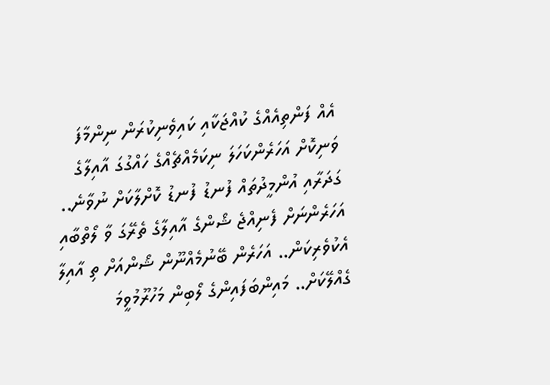އެއް ފަންތިއެއްގެ ކުއްޖަކާއި ކައިވެނިކުރަން ނިންމާފަ ވަނިކޮށް އަހަރެންކަހަލަ ނިކަމެއްޗެއްގެ ހައްގުގަ އާއިލާގެ ގަދަރާއި އުންމީދުތައް ފުނޑު ފުނޑު ކޮށްލާކަށް ނުވާނެ.. އަހަރެންނަށް ފެނިއްޖެ ޝޯންގެ އާއިލާގެ ތެރޭގަ ވާ ލޯތްބާއި އެކުވެރިކަން.. އަހަރެން ބޭނުމެއްނޫން ޝޯންއަށް ތި އާއިލާ ގެއްލޭކަށް.. މައިންބަފައިންގެ ލޯބިން މަހުރޫމުވީމަ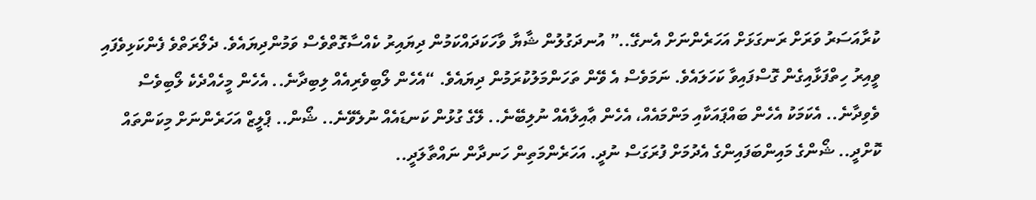ކުރާއަސަރު ވަރަށް ރަނގަޅަށް އަހަރެންނަށް އެނގޭ..” އުނދަގުލުން ޝާޔާ ވާހަކަދައްކަމުން ދިޔައިރު ކެއްސާގޮތްވެސް ވަމުންދިޔައެވެ. ދެލޯރަތްވެ ފެންކަޅިވެފައި ވީއިރު ހިތްފަޅާއިގެން ގޮސްފައިވާ ކަހަލައެވެ. ނަމަވެސް އެ ވޭން ތަހަންމަލުކުރަމުން ދިޔައެވެ. “އެހެން ލޯބިވެރިއެއް ލިބިދާނެ.. އެހެން މީހެއްދެކެ ލޯބިވެސް ވެވިދާނެ.. އެކަމަކު އެހެން ބައްޕައަކާއި މަންމައެއް، އެހެން ޢާއިލާއެއް ނުލިބޭނެ.. ލޭގެ ގުޅުން ކަނޑައެއް ނުލެވޭނެ.. ޝޯން.. ޕްލީޒް އަހަރެންނަށް މިކަންތައް ކޮށްދީ.. ޝޯންގެ މައިންބަފައިންގެ އެދުމަށް ފުރަގަސް ނުދީ. އަހަރެންމަތިން ހަނދާން ނައްތާލަދީ..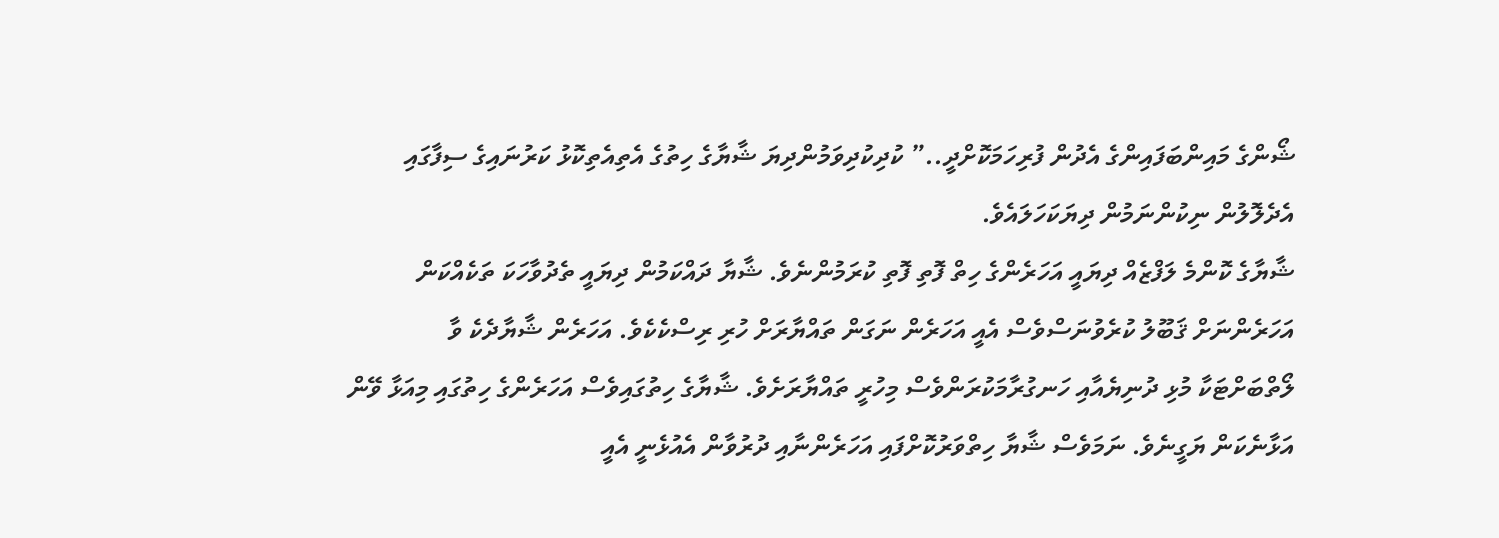ޝޯންގެ މައިންބަފައިންގެ އެދުން ފުރިހަމަކޮށްދީ..” ކުދިކުދިވަމުންދިޔަ ޝާޔާގެ ހިތުގެ އެތިއެތިކޮޅު ކަރުނައިގެ ސިފާގައި އެދެލޮލުން ނިކުންނަމުން ދިޔަކަހަލައެވެ.
ޝާޔާގެ ކޮންމެ ލަފްޒެއް ދިޔައީ އަހަރެންގެ ހިތް ފޮތި ފޮތި ކުރަމުންނެވެ. ޝާޔާ ދައްކަމުން ދިޔައީ ތެދުވާހަކަ ތަކެއްކަން އަހަރެންނަށް ޤަބޫލު ކުރެވުނަސްވެސް އެއީ އަހަރެން ނަގަން ތައްޔާރަށް ހުރި ރިސްކެކެވެ. އަހަރެން ޝާޔާދެކެ ވާ ލޯތްބަށްޓަކާ މުޅި ދުނިޔެއާއި ހަނގުރާމަކުރަންވެސް މިހުރީ ތައްޔާރަށެވެ. ޝާޔާގެ ހިތުގައިވެސް އަހަރެންގެ ހިތުގައި މިއަޅާ ވޭން އަޅާނެކަން ޔަގީނެވެ. ނަމަވެސް ޝާޔާ ހިތްވަރުކޮށްފައި އަހަރެންނާއި ދުރުވާން އެއުޅެނީ އެއީ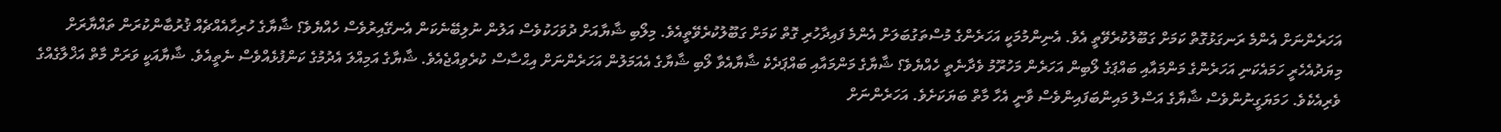އަހަރެންނަށް އެންމެ ރަނގަޅުގޮތް ކަމަށް ގަބޫލުކުރެވޭތީ އެވެ. އެނިންމުމަކީ އަހަރެންގެ މުސްތަގުބަލަށް އެންމެ ފައިދާހުރި ގޮތް ކަމަށް ގަބޫލުކުރެވޭތީއެވެ. މިލޯބި ޝާޔާއަށް ދުވަހަކުވެސް އަލުން ނުލިބޭނެކަން އެނގޭއިރުވެސް ހެއްޔެވެ؟ ޝާޔާގެ ހުރިހާއެއްޗެއް ޤުރުބާންކުރަން ތައްޔާރަށް މިޔަދުއެހެރީ ހަމައެކަނި އަހަރެންގެ މަންމައާއި ބައްޕަގެ ލޯބިން އަހަރެން މަހުރޫމު ވެދާނެތީ ހެއްޔެވެ؟ ޝާޔާގެ މަންމައާއި ބައްޕަދެކެ ޝާޔާއެވާ ލޯބި ޝާޔާގެ އެއަމަލުން އަހަރެންނަށް އިޙްސާސް ކުރެވިއްޖެއެވެ. ޝާޔާގެ އަމިއްލަ އެދުމުގެ ކަންފުޅެއްވެސް ނެތީއެވެ. ޝާޔާއަކީ ވަރަށް މާތް އަޚްލާގެއްގެ ވެރިއެކެވެ. ހަމަޔަގީނުންވެސް ޝާޔާގެ އަސްލު މައިންބަފައިންވެސް ވާނީ އެހާ މާތް ބަޔަކަށެވެ. އަހަރެންނަށް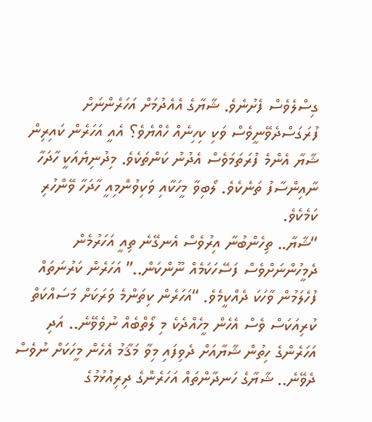ގިސްލެވެސް ފެށުނެވެ. ޝާޔާގެ އެއެދުމަށް އަހަރެންނަށް ފުރަގަސްދެވޭނީވެސް ވަކި ކިހިނެއް ހެއްޔެވެ؟ އެއީ އަހަރެން ކައިރިން ޝާޔާ އެންމެ ފުރަތަމަވެސް އެދުނު ކަންތަކެވެ. މިދުނިޔެއަކީ ހާދަހާ ނާއިންސާފު ތަނެކެވެ. ލޯބިވާ މީހަކާއި ވަކިވުންމިއީ ހާދަހާ ވޭންހުރި ކަމެކެވެ.
“ޝާޔާ.. ތިހެންބުނާ އިރުވެސް އެނގޭނެ ތިއީ އަހަރުމެން ދެމީހުންނަށްވެސް ފަސޭހަކަމެއް ނޫންކަން..” އަހަރެން ކަރުނަތައް ފުހެލަމުން ވާހަކަ ދެއްކީމެވެ. “އަހަރެން ކިތަންމެ ވަރަކަށް މަސައްކަތް ކުރިއަކަސް ވެސް އެހެން މީހެއްދެކެ މި ލޯތްބެއް ނުވެވޭނެ.. އަދި އަހަރެންގެ ހިތުން ޝާޔާއަށް ދެވިފައި މިވާ މަޤާމު އެހެން މީހަކަށް ނުވެސް ދެވޭނެ.. ޝާޔާގެ ހަނދާންތައް އަހަރެންގެ ދިރިއުޅުމުގެ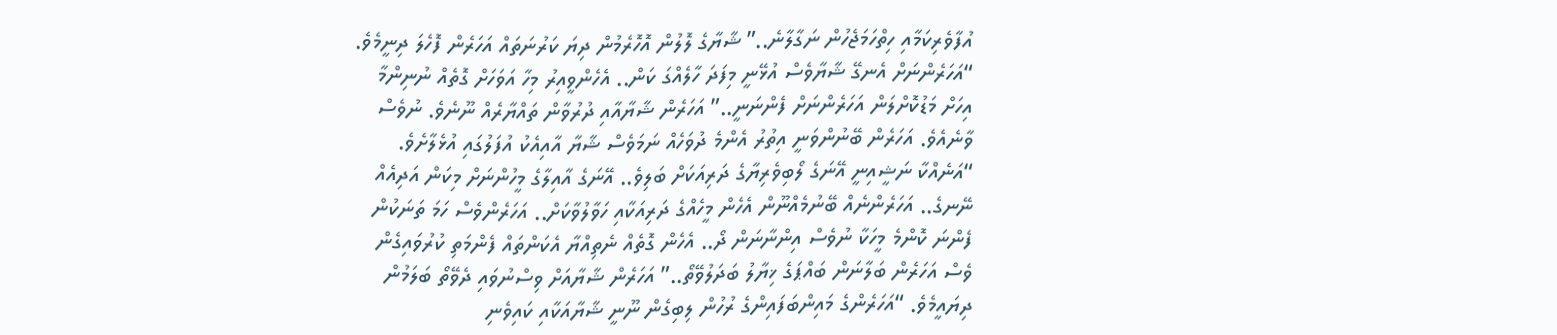އުފާވެރިކަމާއި ހިތްހަމަޖެހުން ނަގާލާނެ..” ޝާޔާގެ ލޮލުން އޮހޮރެމުން ދިޔަ ކަރުނަތައް އަހަރެން ފޮހެލަ ދިނީމެވެ. “އަހަރެންނަށް އެނގޭ ޝާޔާވެސް އުޅޭނީ މިފަދަ ހާލެއްގަ ކަން.. އެހެންވީއިރު މިހާ އަވަހަށް ގޮތެއް ނުނިންމާ އިހަށް މަޑުކޮށްލަން އަހަރެންނަށް ފެންނަނީ..” އަހަރެން ޝާޔާއާއި ދުރުވާން ތައްޔާރެއް ނޫނެވެ. ނުވެސް ވާނެއެވެ. އަހަރެން ބޭނުންވަނީ އިތުރު އެންމެ ދުވަހެއް ނަމަވެސް ޝާޔާ އާއިއެކު އުފަލުގައި އުޅެލާށެވެ. “އަނެއްކާ ނަޝީއިނީ އޭނަގެ ލޯބިވެރިޔާގެ ދަރިއަކަށް ބަލިވެ.. އޭނަގެ އާއިލާގެ މީހުންނަށް މިކަން އަދިއެއް ނޭނގެ.. އަހަރެންނެއް ބޭނުމެއްނޫން އެހެން މީހެއްގެ ދަރިއަކާއި ހަވާލުވާކަށް.. އަހަރެންވެސް ހަމަ ތަނަކުން ފެންނަ ކޮންމެ މީހަކާ ނުވެސް އިންނާނަން ދޯ.. އެހެން ގޮތެއް ނެތިއްޔާ އެކަންތައް ފެންމަތި ކުރުވައިގެން ވެސް އަހަރެން ބަލާނަން ބައްޕަގެ ޚިޔާލު ބަދަލުވޭތޯ..” އަހަރެން ޝާޔާއަށް ވިސްނުވައި ދެވޭތޯ ބަލަމުން ދިޔައީމެވެ. “އަހަރެންގެ މައިންބަފައިންގެ ރުހުން ލިބިގެން ނޫނީ ޝާޔާއަކާއި ކައިވެނި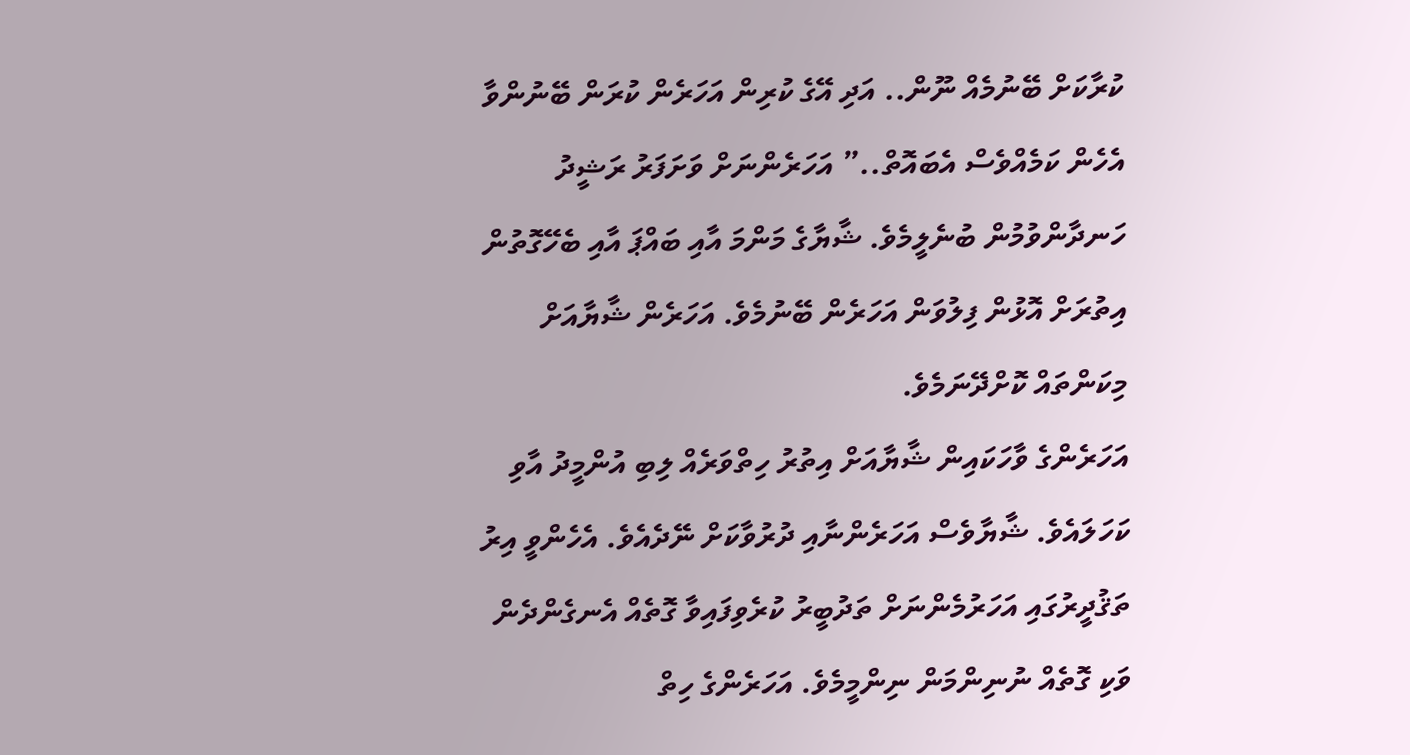ކުރާކަށް ބޭނުމެއް ނޫން.. އަދި އޭގެ ކުރިން އަހަރެން ކުރަން ބޭނުންވާ އެހެން ކަމެއްވެސް އެބައޮތް..” އަހަރެންނަށް ވަށަފަރު ރަޝީދު ހަނދާންވުމުން ބުނެލީމެވެ. ޝާޔާގެ މަންމަ އާއި ބައްޕަ އާއި ބެހޭގޮތުން އިތުރަށް އޮޅުން ފިލުވަން އަހަރެން ބޭނުމެވެ. އަހަރެން ޝާޔާއަށް މިކަންތައް ކޮށްދޭނަމެވެ.
އަހަރެންގެ ވާހަކައިން ޝާޔާއަށް އިތުރު ހިތްވަރެއް ލިބި އުންމީދު އާވި ކަހަލައެވެ. ޝާޔާވެސް އަހަރެންނާއި ދުރުވާކަށް ނޭދެއެވެ. އެހެންވީ އިރު ތަޤުދީރުގައި އަހަރުމެންނަށް ތަދުބީރު ކުރެވިފައިވާ ގޮތެއް އެނގެންދެން ވަކި ގޮތެއް ނުނިންމަން ނިންމީމެވެ. އަހަރެންގެ ހިތް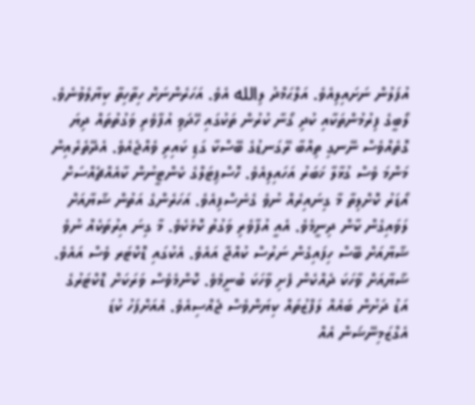އުފަލުން ނަށައިލިއެވެ. އަލްޙަމްދު ލިالله އެވެ. އަހަރެންނަށް ހިތާހިތާ ކިޔާލެވުނެވެ.
ލޯބީގެ ފިރުމުންތަކާއި ކުދި ގޯނާ ކުރުން ތަކުގައި ހޭދަވި އުފާވެރި ވަގުތުތައް ދިޔަ ގޮތެއްވެސް ނޭނގި ތިއްބާ ރޭގަނޑުގެ ބޭސްކާ ގަޑި ކައިރި ވެއްޖެއެވެ. އެދޭތެރެއިން މަންމަ ވެސް ގުޅާލާ ޚަބަރު އަހައިލިއެވެ. ހޮސްޕިޓަލްގެ ކެންޓީނުން ކާއެއްޗެއްސަށް އޯޑަރު ކޮށްލިތާ މާ ގިނައިރެއް ނުވެ ގެނެސްފިއެވެ. އަހަރެންގެ އަތުން ޝާޔާއަށް ލަވައިގެން ކާން ދިނީމެވެ. އެއީ އުފާވެރި ވަގުތު ކޮޅެކެވެ. މާ ގިނަ އިރުތަކެއް ނުވެ ޝާޔާއަށް ބޭސް ހިފައިގެން ނަރުސް ކުއްޖާ އައެވެ. އެކުގައި ޑޮކްޓަރ ވެސް އައެވެ. ޝާޔާއަށް ވާހަކަ ދެއްކެން ފެށި ވާހަކަ ބުނީމެވެ. ކޮންމެވެސް ވަރަކަށް ޑޮކްޓަރުގެ އަޑު ދަށުން ބައެއް ލަފްޒުތައް ކިޔަންވެސް ޖެއްސިއެވެ. އެއަށްފަހު ކުޑަ އެގްޒަމިނޭޝަން އެއް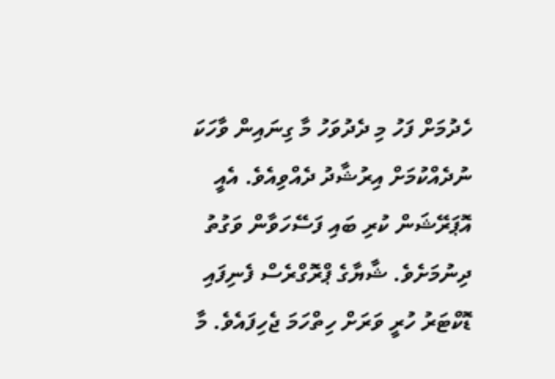ހެދުމަށް ފަހު މި ދެދުވަހު މާ ގިނައިން ވާހަކަ ނުދެއްކުމަށް އިރުޝާދު ދެއްވިއެވެ. އެއީ އޮޕަރޭޝަން ކުރި ބައި ފަސޭހަވާން ވަގުތު ދިނުމަށެވެ. ޝާޔާގެ ޕްރޮގްރެސް ފެނިފައި ޑޮކްޓަރު ހުރީ ވަރަށް ހިތްހަމަ ޖެހިފައެވެ. މާ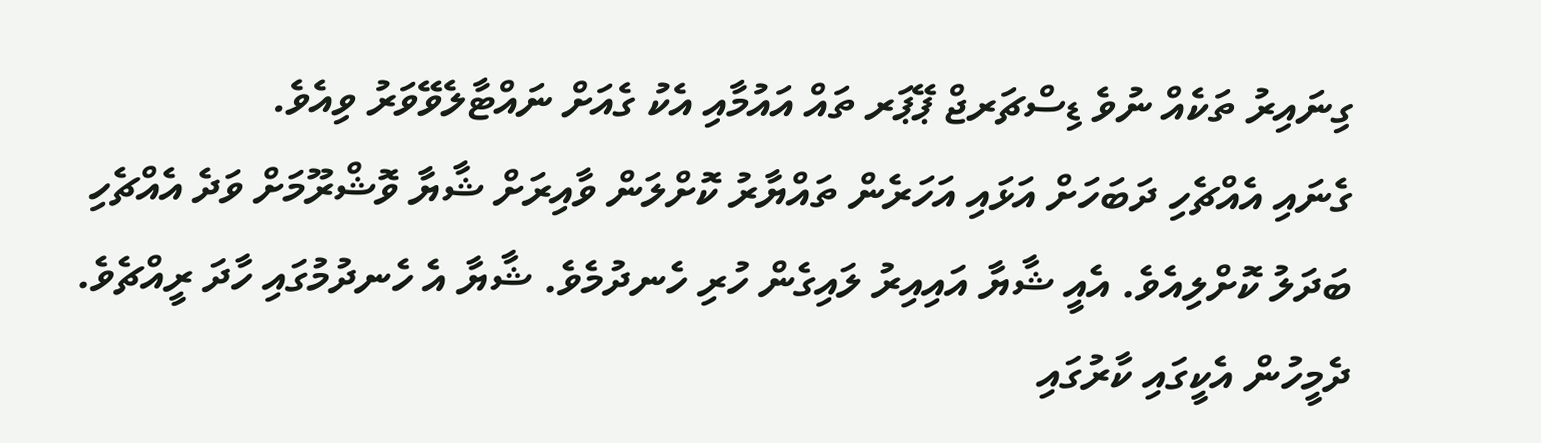ގިނައިރު ތަކެއް ނުވެ ޑިސްޗަރޖް ޕޭޕަރ ތައް އައުމާއި އެކު ގެއަށް ނައްޓާލެވޭވަރު ވިއެވެ.
ގެނައި އެއްޗެހި ދަބަހަށް އަޅައި އަހަރެން ތައްޔާރު ކޮށްލަން ވާއިރަށް ޝާޔާ ވޮޝްރޫމަށް ވަދެ އެއްޗެހި ބަދަލު ކޮށްލިއެވެ. އެއީ ޝާޔާ އައިއިރު ލައިގެން ހުރި ހެނދުމެވެ. ޝާޔާ އެ ހެނދުމުގައި ހާދަ ރީއްޗެވެ. ދެމީހުން އެކީގައި ކާރުގައި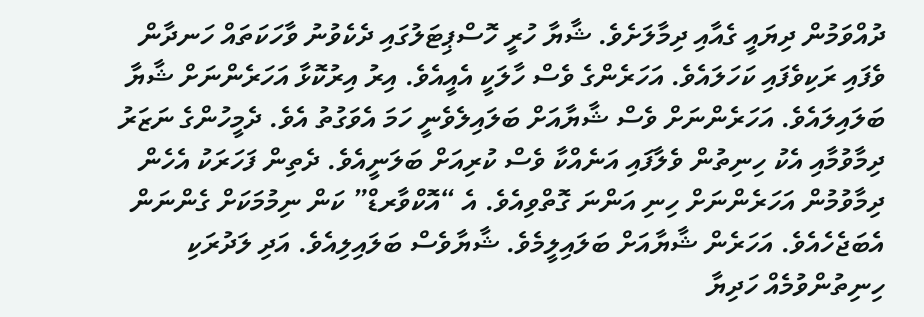ދުއްވަމުން ދިޔައީ ގެއާއި ދިމާލަށެވެ. ޝާޔާ ހުރީ ހޮސްޕިޓަލުގައި ދެކެވުނު ވާހަކަތައް ހަނދާން ވެފައި ރަކިވެފައި ކަހަލައެވެ. އަހަރެންގެ ވެސް ހާލަކީ އެއީއެވެ. އިރު އިރުކޮޅާ އަހަރެންނަށް ޝާޔާ ބަލައިލައެވެ. އަހަރެންނަށް ވެސް ޝާޔާއަށް ބަލައިލެވެނީ ހަމަ އެވަގުތު އެވެ. ދެމީހުންގެ ނަޒަރު ދިމާވުމާއި އެކު ހިނިތުން ވެލާފައި އަނެއްކާ ވެސް ކުރިއަށް ބަލަނީއެވެ. ދެތިން ފަހަރަކު އެހެން ދިމާވުމުން އަހަރެންނަށް ހިނި އަންނަ ގޮތްވިއެވެ. އެ “އޮކްވާރޑް” ކަން ނިމުމަކަށް ގެންނަން އެބަޖެހެއެވެ. އަހަރެން ޝާޔާއަށް ބަލައިލީމެވެ. ޝާޔާވެސް ބަލައިލިއެވެ. އަދި ލަދުރަކި ހިނިތުންވުމެއް ހަދިޔާ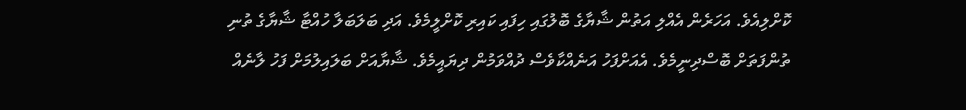ކޮށްލިއެވެ. އަހަރެން އެއްލި އަތުން ޝާޔާގެ ބޮލުގައި ހިފައި ކައިރި ކޮށްލީމެވެ. އަދި ބަލަބަލާ ހުއްޓާ ޝާޔާގެ ތުނި ތުންފަތަށް ބޮސްދިނީމެވެ. އެއަށްފަހު އަނެއްކާވެސް ދުއްވަމުން ދިޔައީމެވެ. ޝާޔާއަށް ބަލައިލުމަށް ފަހު ލާނެއް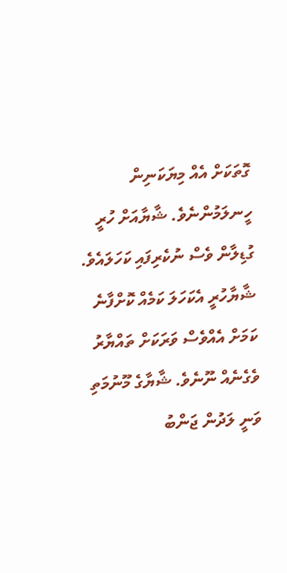ގޮތަކަށް އެއް މިޔަކަނިން ހީނލަމުންނެވެ. ޝާޔާއަށް ހުރީ ގުޑިލާން ވެސް ނުކެރިފައި ކަހަލައެވެ. ޝާޔާހުރީ އެކަހަލަ ކަމެއް ކޮށްފާނެ ކަމަށް އެއްވެސް ވަރަކަށް ތައްޔާރު ވެގެނެއް ނޫނެވެ. ޝާޔާގެ މޫނުމަތި ވަނީ ލަދުން ޖަންބު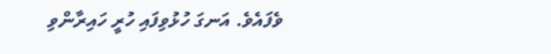ވެފައެވެ. އަނގަ ހުޅުވިފައި ހުރީ ހައިރާންވި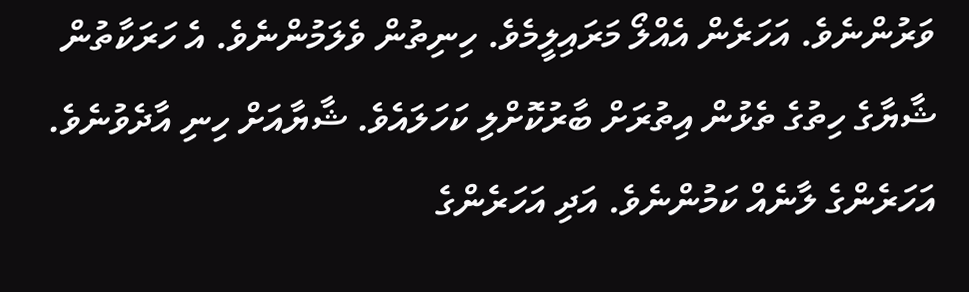ވަރުންނެވެ. އަހަރެން އެއްލޯ މަރައިލީމެވެ. ހިނިތުން ވެލަމުންނެވެ. އެ ހަރަކާތުން ޝާޔާގެ ހިތުގެ ތެޅުން އިތުރަށް ބާރުކޮށްލި ކަހަލައެވެ. ޝާޔާއަށް ހިނި އާދެވުނެވެ. އަހަރެންގެ ލާނެއް ކަމުންނެވެ. އަދި އަހަރެންގެ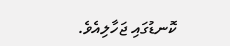ކޮނޑުގައި ޖަހާލިއެވެ.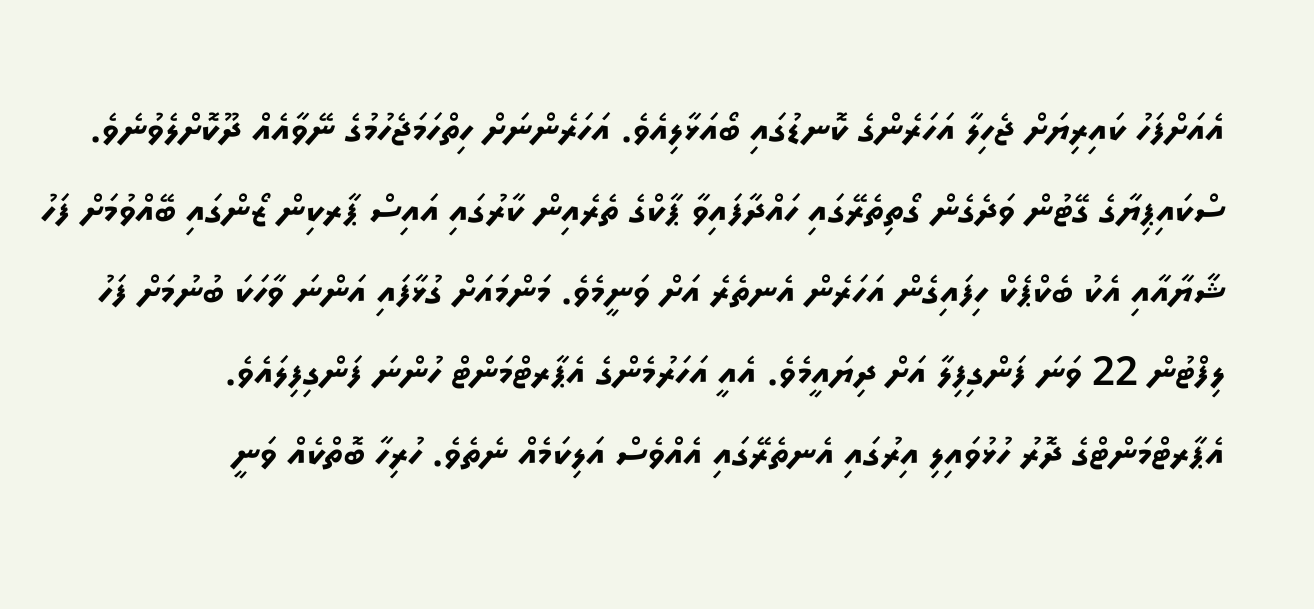އެއަށްފަހު ކައިރިޔަށް ޖެހިލާ އަހަރެންގެ ކޮނޑުގައި ބޯއަޅާލިއެވެ. އަހަރެންނަށް ހިތްހަމަޖެހުމުގެ ނޭވާއެއް ދޫކޮށްލެވުނެވެ.
ސްކައިޕިޔާގެ ގޭޓުން ވަދެގެން ގޯތިތެރޭގައި ހައްދާފައިވާ ޕާކްގެ ތެރެއިން ކާރުގައި އައިސް ޕާރކިން ޒޯންގައި ބޭއްވުމަށް ފަހު ޝާޔާއާއި އެކު ބެކްޕެކް ހިފައިގެން އަހަރެން އެނތެރެ އަށް ވަނީމެވެ. މަންމައަށް ގުޅާފައި އަންނަ ވާހަކަ ބުނުމަށް ފަހު ލިފްޓުން 22 ވަނަ ފަންގިފިލާ އަށް ދިޔައީމެވެ. އެއީ އަހަރުމެންގެ އެޕާރޓްމަންޓް ހުންނަ ފަންގިފިލައެވެ.
އެޕާރޓްމަންޓްގެ ދޮރު ހުޅުވައިލި އިރުގައި އެނތެރޭގައި އެއްވެސް އަލިކަމެއް ނެތެވެ. ހުރިހާ ބޮތްކެއް ވަނީ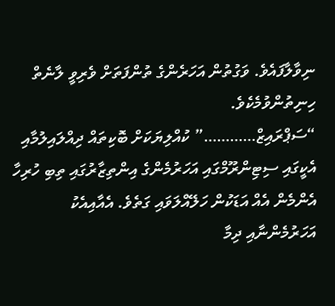ނިވާލާފައެވެ. ވަގުތުން އަހަރެންގެ ތުންފަތަށް ވެރިވީ ލާނެތް ހިނިތުންވުމެކެވެ.
“ސަޕްރައިޒް…………” ކުއްލިޔަކަށް ބޮކިތައް ދިއްލައިލުމާއި އެކީގައި ސިޓިންރޫމްގައި އަހަރުމެންގެ އިންތިޒާރުގައި ތިބި ހުރިހާ އެންމެން އެއް އަޑަކުން ހަލޭއްލަވައި ގަތެވެ. އެއާއިއެކު އަހަރުމެންނާއި ދިމާ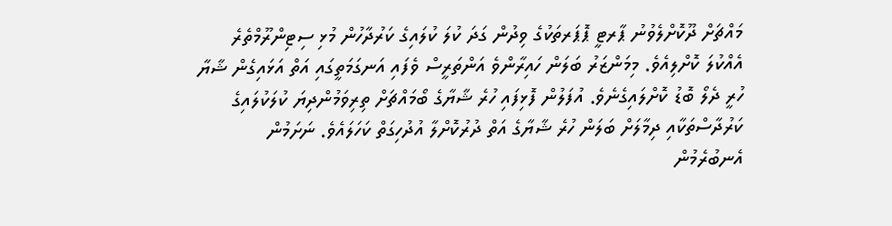މައްޗަށް ދޫކޮށްލެވުނު ޕާރޓީ ޕޮޕަރތަކުގެ ވިދުން ގަދަ ކުލަ ކުލައިގެ ކަރުދާހުން މުޅި ސިޓިންރޫމްތެރެ އެއްކުލަ ކޮށްލިއެވެ. މިމަންޒަރު ބަލަން ހައިރާންވެ އަންތަރީސް ވެފައި އަނގަމަތީގައި އަތް އަޅައިގެން ޝާޔާ ހުރީ ދެލޯ ބޮޑު ކޮށްލައިގެނެވެ. އުފަލުން ފޮޅިފައި ހުރެ ޝާޔާގެ ބޯމައްޗަށް ތިރިވަމުންދިޔަ ކުލަކުލައިގެ ކަރުދާސްތަކާއި ދިމާލަށް ބަލަން ހުރެ ޝާޔާގެ އަތް ދުރުކޮށްލާ އުދުހިގަތް ކަހަލައެވެ. ނަށަމުން އެނބުރެމުން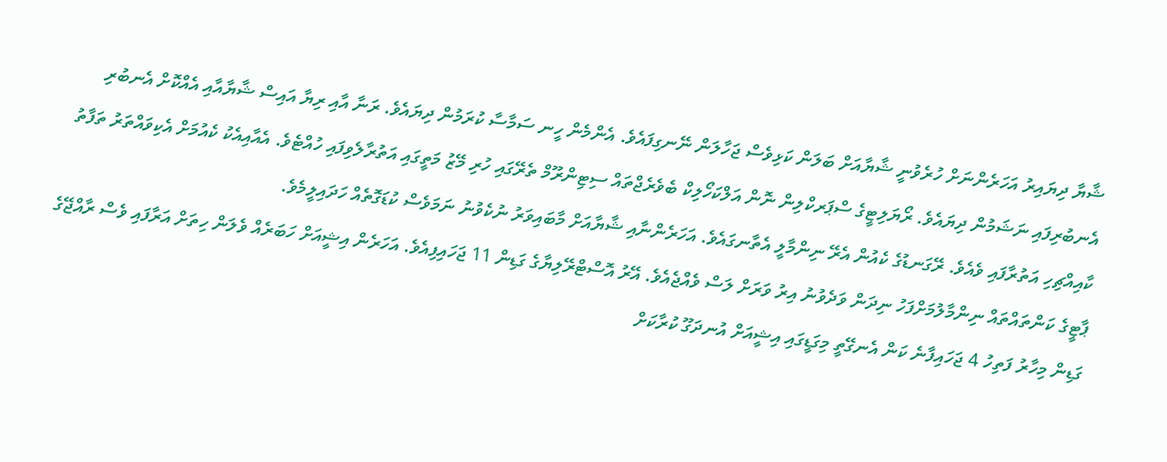ޝާޔާ ދިޔައިރު އަހަރެންނަށް ހުރެވުނީ ޝާޔާއަށް ބަލަން ކަޅިވެސް ޖަހާލަން ނޭނގިފައެވެ. އެންމެން ހީނ ސަމާސާ ކުރަމުން ދިޔައެވެ. ރަނާ އާއި ރިޔާ އައިސް ޝާޔާއާއި އެއްކޮށް އެނބުރި އެނބުރިފައި ނަޝަމުން ދިޔައެވެ. ރޯޔަލިޓީގެ ސްޕަރކްލިން ނޮން އަލްކަހޯލިކް ބެވެރެޖްތައް ސިޓިންރޫމް ތެރޭގައި ހުރި މޭޒު މަތީގައި އަތުރާލެވިފައި ހުއްޓެވެ. އެއާއިއެކު ކެއުމަށް އެކިވައްތަރު ތަފާތު ކާއިއްޗިހި އަތުރާފައި ވެއެވެ. ރޭގަނޑުގެ ކެއުން އެރޭ ނިންމާލީ އެތާނގައެވެ. އަހަރެންނާއި ޝާޔާއަށް މާބައިވަރު ނުކެވުނު ނަމަވެސް ކުޑަގޮތެއް ހަދައިލީމެވެ.
ޕާޓީގެ ކަންތައްތައް ނިންމާލުމަށްފަހު ނިދަން ވަދެވުނު އިރު ވަރަށް ލަސް ވެއްޖެއެވެ. އޭރު އޮސްޓްރޭލިޔާގެ ގަޑިން 11 ޖަހައިފިއެވެ. އަހަރެން އިޝީއަށް ހަބަރެއް ވެލަން ހިތަށް އަރާފައި ވެސް ރާއްޖޭގެ ގަޑިން މިހާރު ފަތިހު 4 ޖަހައިފާނެ ކަން އެނގޭތީ މިގަޑީގައި އިޝީއަށް އުނދަގޫ ކުރާކަށް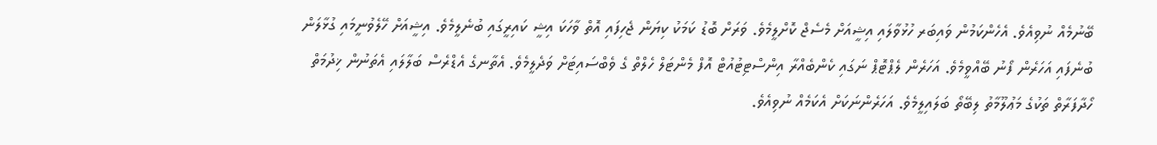ބޭނުމެއް ނުވިއެވެ. އެހެންކަމުން ވައިބަރ ހުޅުވާލައި އިޝީއަށް މެސެޖް ކޮށްލީމެވެ. ވަރަށް ބޮޑު ކަމަކު ކިޔަން ޖެހިފައި އޮތް ވާހަކަ އިޝީ ކައިރީގައި ބުނެލީމެވެ. އިޝީއަށް ހޭލެވުނީމައި ގުޅާލަން ބުނެފައި އަހަރެން ފޯނު ބޭއްވީމެވެ. އަހަރެން ލެޕްޓޮޕް ނަގައި ކެންބެއްރާ އިންސްޓިޓުއުޓް އޮފް މެންޓަލް ހެލްތް ގެ ވެބްސައިޓަށް ވަދެލީމެވެ. އެތާނގެ އެޑްރެސް ބަލާލައި އެތަނުން ޚިދުމަތް ހޯދާފަރާތް ތަކުގެ މަޢުލޫމާތު ލިބޭތޯ ބަލައިލީމެވެ. އަހަރެންނަކަށް އެކަމެއް ނުވިއެވެ.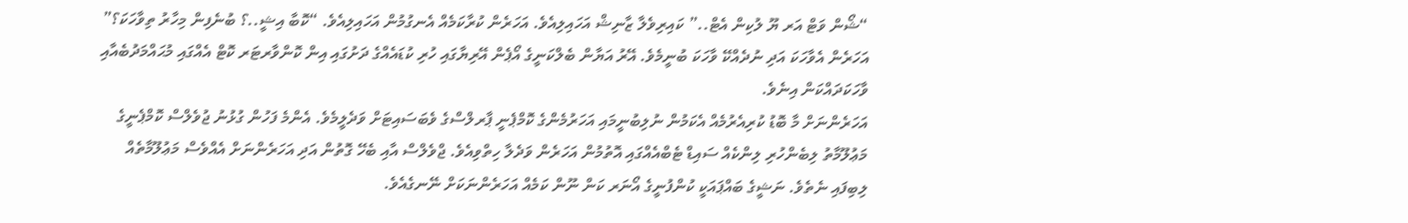“ޝޯން ވަޓް އަރ ޔޫ ލުކިން އެޓް..” ކައިރިވެލާ ޒާނިޝް އަހައިލިއެވެ. އަހަރެން ކުރާކަމެއް އެނގުމުން އަހައިލިއެވެ. “ކޮބާ އިޝީ..؟ ބުނެފިން މިހާރު ތިވާހަކަ؟” އަހަރެން އެވާހަކަ އަދި ނުދެއްކޭ ވާހަކަ ބުނީމެވެ. އޭރު އަޔާން ބެލްކަނީގެ އޯޕެން އޭރިޔާގައި ހުރި ކުޑައެއްގެ ދަށުގައި އިން ކޮންވާރޓަރ ކޮޓް އެއްގައި މުޙައްމަދުބެއާއި ވާހަކަދައްކަން އިނެވެ.
އަހަރެންނަށް މާ ބޮޑު ކުރިއެރުމެއް އެކަމުން ނުލިބުނީމައި އަހަރުމެންގެ ކޮމްޕެނީ ޕާރލްސްގެ ވެބަސައިޓަށް ވަދެލީމެވެ. އެންމެ ފަހުން ގުޅުނު ޖުވެލްސް ކޮމްޕެނީގެ މަޢުލޫމާތު ލިބެންހުރި ލިންކެއް ސައިޑް ޓެބްއެއްގައި އޮތުމުން އަހަރެން ވަދެލާ ހިތްވިއެވެ. ޖްވެލްސް އާއި ބެހޭ ގޮތުން އަދި އަހަރެންނަށް އެއްވެސް މަޢުލޫމާތެއް ލިބިފައި ނެތެވެ. ނަޝީގެ ބައްޕައަކީ ކުންފުނީގެ އޯނަރ ކަން ނޫން ކަމެއް އަހަރެންނަކަށް ނޭނގެއެވެ.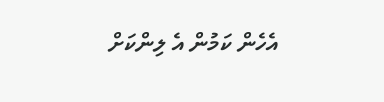އެހެން ކަމުން އެ ލިންކަށް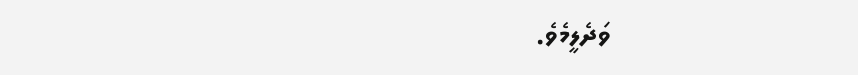ވަދެލީމެވެ.